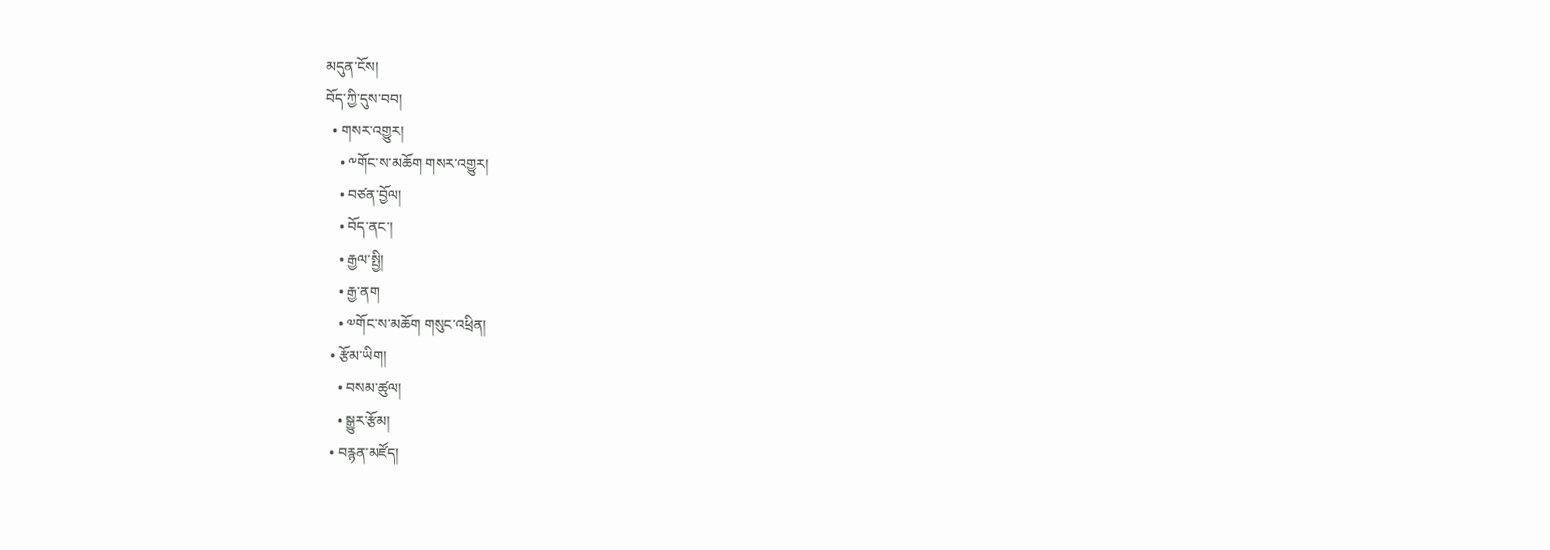མདུན་ངོས།
བོད་ཀྱི་དུས་བབ།
  • གསར་འགྱུར།
    • ༸གོང་ས་མཆོག གསར་འགྱུར།
    • བཙན་བྱོལ།
    • བོད་ནང་།
    • རྒྱལ་སྤྱི།
    • རྒྱ་ནག
    • ༧གོང་ས་མཆོག གསུང་འཕྲིན།
  • རྩོམ་ཡིག།
    • བསམ་ཚུལ།
    • སྒྱུར་རྩོམ།
  • བརྙན་མཛོད།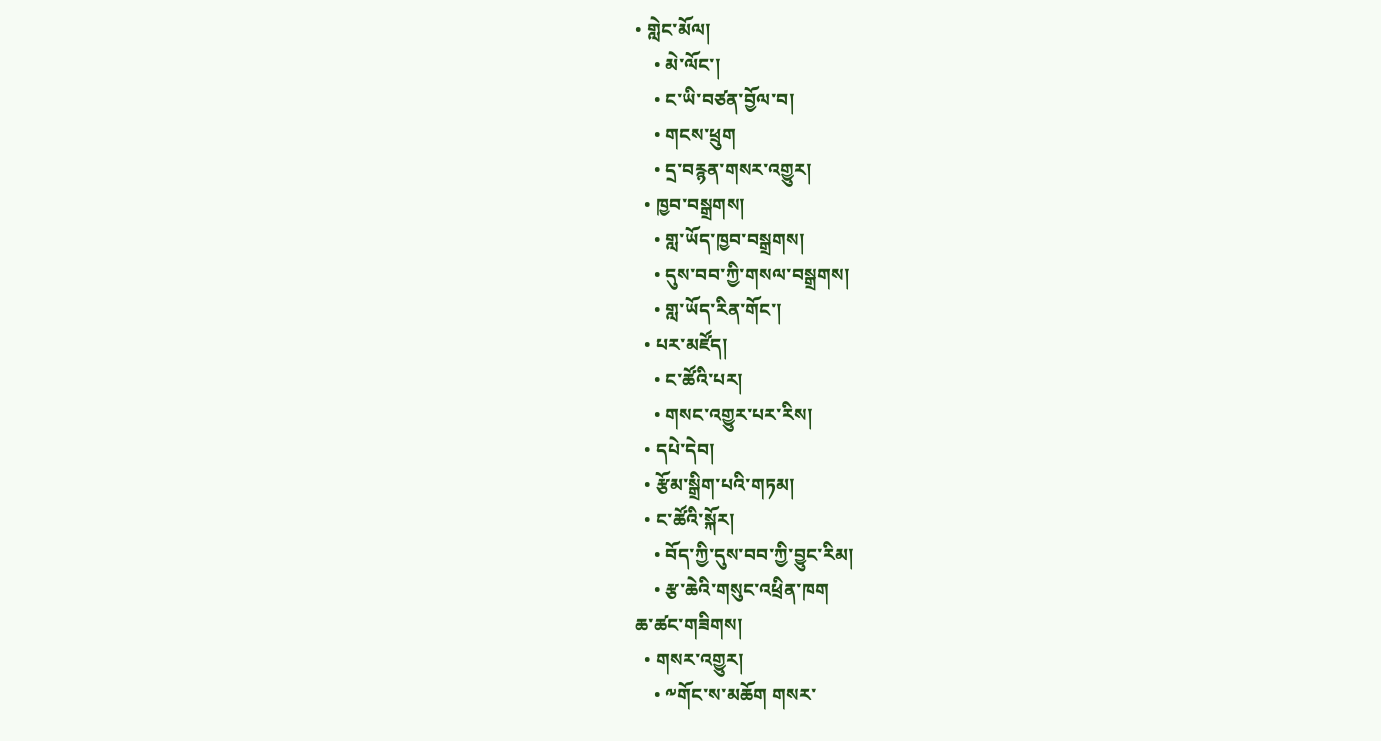• གླེང་མོལ།
    • མེ་ལོང་།
    • ང་ཡི་བཙན་བྱོལ་བ།
    • གངས་ཕྲུག
    • དྲ་བརྙན་གསར་འགྱུར།
  • ཁྱབ་བསྒྲགས།
    • གླ་ཡོད་ཁྱབ་བསྒྲགས།
    • དུས་བབ་ཀྱི་གསལ་བསྒྲགས།
    • གླ་ཡོད་རིན་གོང་།
  • པར་མཛོད།
    • ང་ཚོའི་པར།
    • གསང་འགྱུར་པར་རིས།
  • དཔེ་དེབ།
  • རྩོམ་སྒྲིག་པའི་གཏམ།
  • ང་ཚོའི་སྐོར།
    • བོད་ཀྱི་དུས་བབ་ཀྱི་བྱུང་རིམ།
    • རྩ་ཆེའི་གསུང་འཕྲིན་ཁག
ཆ་ཚང་གཟིགས།
  • གསར་འགྱུར།
    • ༸གོང་ས་མཆོག གསར་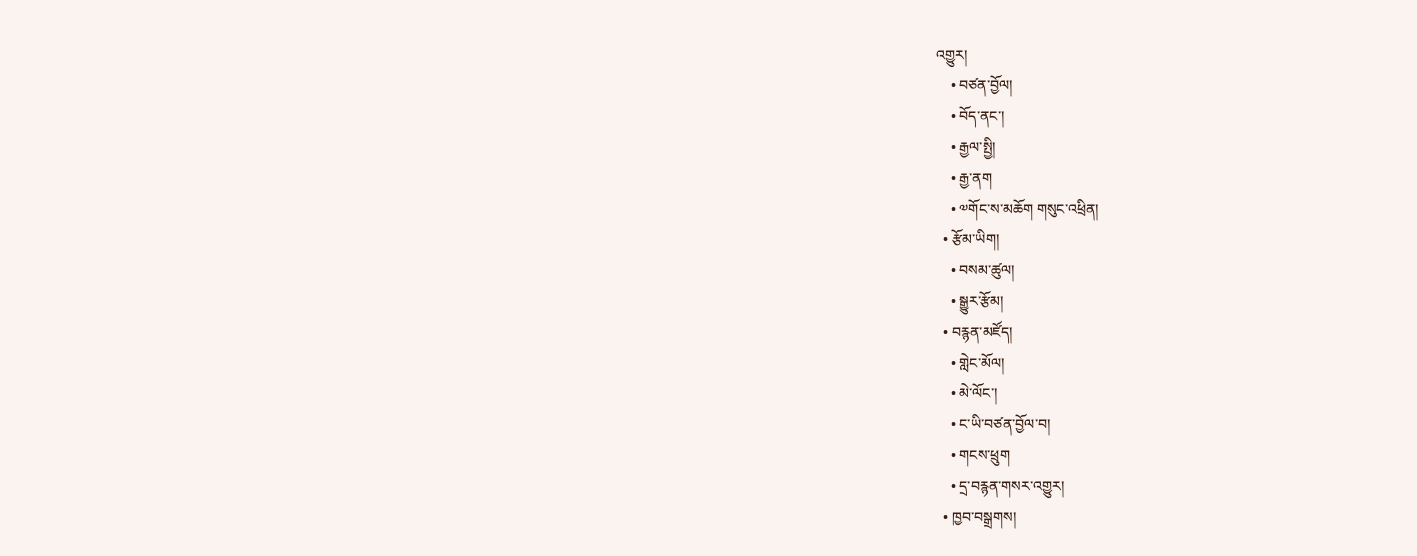འགྱུར།
    • བཙན་བྱོལ།
    • བོད་ནང་།
    • རྒྱལ་སྤྱི།
    • རྒྱ་ནག
    • ༧གོང་ས་མཆོག གསུང་འཕྲིན།
  • རྩོམ་ཡིག།
    • བསམ་ཚུལ།
    • སྒྱུར་རྩོམ།
  • བརྙན་མཛོད།
    • གླེང་མོལ།
    • མེ་ལོང་།
    • ང་ཡི་བཙན་བྱོལ་བ།
    • གངས་ཕྲུག
    • དྲ་བརྙན་གསར་འགྱུར།
  • ཁྱབ་བསྒྲགས།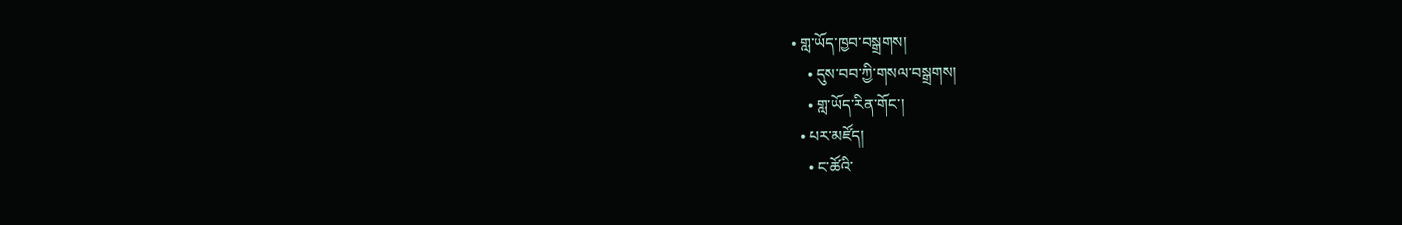• གླ་ཡོད་ཁྱབ་བསྒྲགས།
    • དུས་བབ་ཀྱི་གསལ་བསྒྲགས།
    • གླ་ཡོད་རིན་གོང་།
  • པར་མཛོད།
    • ང་ཚོའི་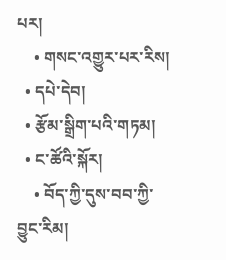པར།
    • གསང་འགྱུར་པར་རིས།
  • དཔེ་དེབ།
  • རྩོམ་སྒྲིག་པའི་གཏམ།
  • ང་ཚོའི་སྐོར།
    • བོད་ཀྱི་དུས་བབ་ཀྱི་བྱུང་རིམ།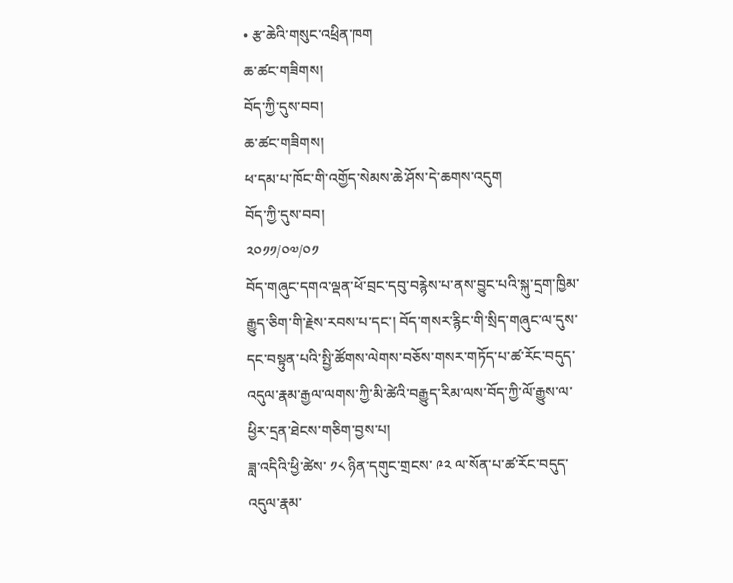• རྩ་ཆེའི་གསུང་འཕྲིན་ཁག
ཆ་ཚང་གཟིགས།
བོད་ཀྱི་དུས་བབ།
ཆ་ཚང་གཟིགས།
ཕ་དམ་པ་ཁོང་གི་འགྱོད་སེམས་ཆེ་ཤོས་དེ་ཆགས་འདུག
བོད་ཀྱི་དུས་བབ།
༢༠༡༡/༠༧/༠༡
བོད་གཞུང་དགའ་ལྡན་ཕོ་བྲང་དབུ་བརྙེས་པ་ནས་བྱུང་པའི་སྐུ་དྲག་ཁྱིམ་རྒྱུད་ཅིག་གི་རྗེས་རབས་པ་དང་། བོད་གསར་རྙིང་གི་སྲིད་གཞུང་ལ་དུས་དང་བསྟུན་པའི་སྤྱི་ཚོགས་ལེགས་བཅོས་གསར་གཏོད་པ་ཚ་རོང་བདུད་འདུལ་རྣམ་རྒྱལ་ལགས་ཀྱི་མི་ཚེའི་བརྒྱུད་རིམ་ལས་བོད་ཀྱི་ལོ་རྒྱུས་ལ་ཕྱིར་དྲན་ཐེངས་གཅིག་བྱས་པ།
ཟླ་འདིའི་ཕྱི་ཚེས་ ༡༨ ཉིན་དགུང་གྲངས་ ༩༢ ལ་སོན་པ་ཚ་རོང་བདུད་འདུལ་རྣམ་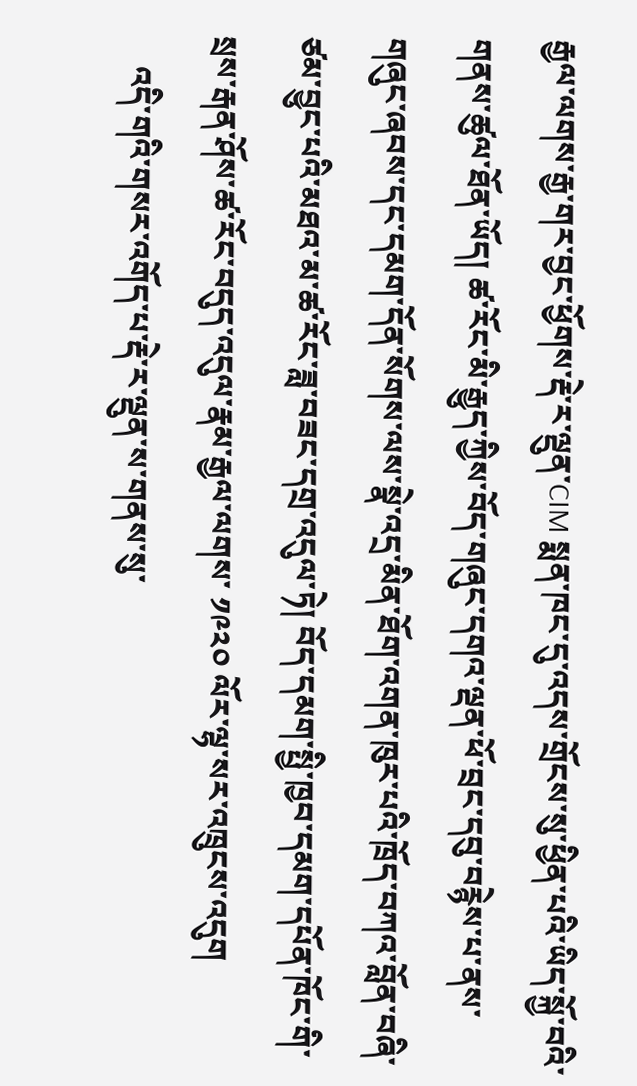རྒྱལ་ལགས་རྒྱ་གར་བྱང་ཕྱོགས་རྡེ་ར་ལྡུན་CIM སྨན་ཁང་དུ་འདས་གྲོངས་སུ་ཕྱིན་པའི་ཡིད་སྐྱོ་བའི་གནས་ཚུལ་ཐོན་ཡོད། ཚ་རོང་མི་རྒྱུད་ཀྱིས་བོད་གཞུང་དགའ་ལྡན་ཕོ་བྲང་དབུ་བརྙེས་པ་ནས་གཞུང་ཞབས་དང་དམག་དོན་སོགས་ལས་སྣེ་འདྲ་མིན་ཐོག་འགན་ཁུར་པའི་ཁྲོད་བཀའ་བློན་བཞི་ཙམ་བྱུང་པའི་མཐའ་མ་ཚ་རོང་ཟླ་བཟང་དགྲ་འདུལ་ཏེ། བོད་དམག་སྤྱི་ཁྱབ་དམག་དཔོན་ཁོང་གི་སྲས་རྒན་ཤོས་ཚ་རོང་བདུད་འདུལ་རྣམ་རྒྱལ་ལགས་ ༡༩༢༠ ལོར་ལྷ་སར་འཁྲུངས་འདུག
    འདི་གའི་གསར་འགོད་པ་རྡེ་ར་ལྡུན་ས་གནས་སུ་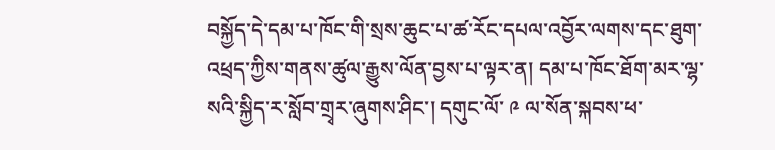བསྐྱོད་དེ་དམ་པ་ཁོང་གི་སྲས་ཆུང་པ་ཚ་རོང་དཔལ་འབྱོར་ལགས་དང་ཐུག་འཕྲད་ཀྱིས་གནས་ཚུལ་རྒྱུས་ལོན་བྱས་པ་ལྟར་ན། དམ་པ་ཁོང་ཐོག་མར་ལྷ་སའི་སྐྱིད་ར་སློབ་གྲྭར་ཞུགས་ཤིང་། དགུང་ལོ་ ༩ ལ་སོན་སྐབས་ཕ་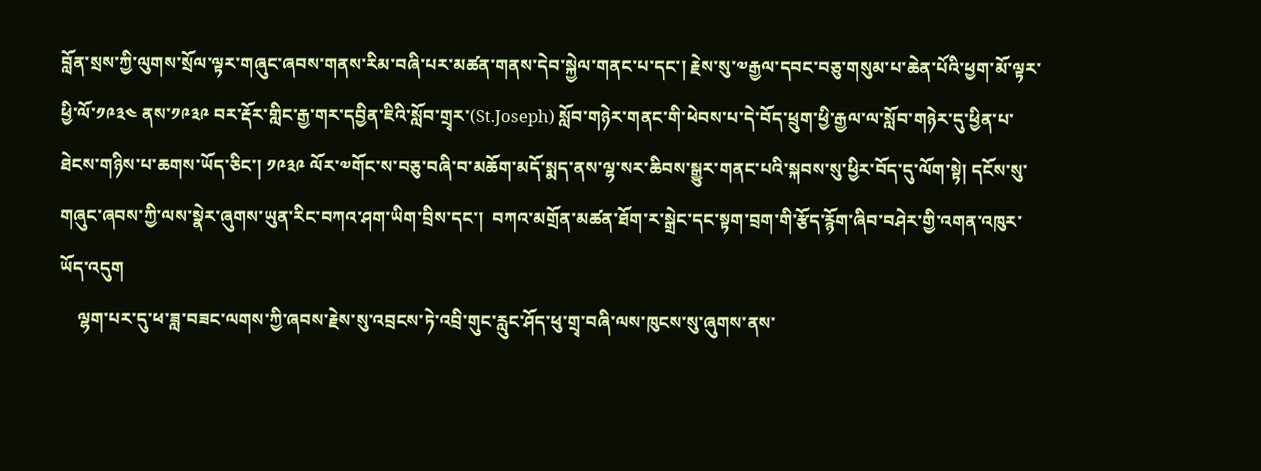བློན་སྲས་ཀྱི་ལུགས་སྲོལ་ལྟར་གཞུང་ཞབས་གནས་རིམ་བཞི་པར་མཚན་གནས་དེབ་སྐྱེལ་གནང་པ་དང་། རྗེས་སུ་༧རྒྱལ་དབང་བཅུ་གསུམ་པ་ཆེན་པོའི་ཕྱག་མོ་ལྟར་ཕྱི་ལོ་༡༩༣༤ ནས་༡༩༣༩ བར་རྡོར་གླིང་རྒྱ་གར་དབྱིན་ཇིའི་སློབ་གྲྭར་(St.Joseph) སློབ་གཉེར་གནང་གི་ཕེབས་པ་དེ་བོད་ཕྲུག་ཕྱི་རྒྱལ་ལ་སློབ་གཉེར་དུ་ཕྱིན་པ་ཐེངས་གཉིས་པ་ཆགས་ཡོད་ཅིང་། ༡༩༣༩ ལོར་༧གོང་ས་བཅུ་བཞི་བ་མཆོག་མདོ་སྨད་ནས་ལྷ་སར་ཆིབས་སྒྱུར་གནང་པའི་སྐབས་སུ་ཕྱིར་བོད་དུ་ལོག་སྟེ། དངོས་སུ་གཞུང་ཞབས་ཀྱི་ལས་སྣེར་ཞུགས་ཡུན་རིང་བཀའ་ཤག་ཡིག་བྲིས་དང་།  བཀའ་མགྲོན་མཚན་ཐོག་ར་སྒྲེང་དང་སྟག་བྲག་གི་རྩོད་རྙོག་ཞིབ་བཤེར་གྱི་འགན་འཁུར་ཡོད་འདུག
    ལྷག་པར་དུ་ཕ་ཟླ་བཟང་ལགས་ཀྱི་ཞབས་རྗེས་སུ་འབྲངས་ཏེ་འབྲི་གུང་རླུང་ཤོད་ཕུ་གྲྭ་བཞི་ལས་ཁུངས་སུ་ཞུགས་ནས་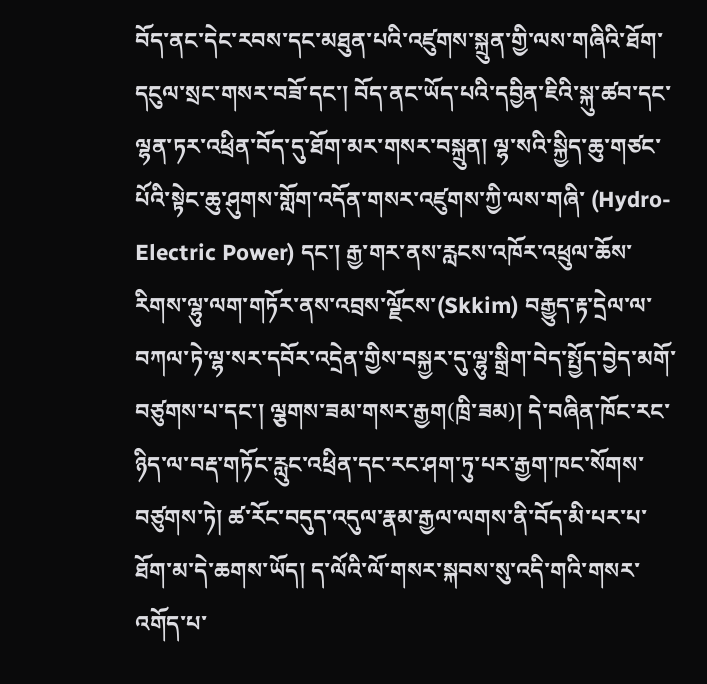བོད་ནང་དེང་རབས་དང་མཐུན་པའི་འཛུགས་སྐྲུན་གྱི་ལས་གཞིའི་ཐོག་དངུལ་སྲང་གསར་བཟོ་དང་། བོད་ནང་ཡོད་པའི་དབྱིན་ཇིའི་སྐུ་ཚབ་དང་ལྷན་ཏར་འཕྲིན་བོད་དུ་ཐོག་མར་གསར་བསྐྲུན། ལྷ་སའི་སྐྱིད་ཆུ་གཙང་པོའི་སྟེང་ཆུ་ཤུགས་གློག་འདོན་གསར་འཛུགས་ཀྱི་ལས་གཞི་ (Hydro-Electric Power) དང་། རྒྱ་གར་ནས་རླངས་འཁོར་འཕྲུལ་ཆོས་རིགས་ལྷུ་ལག་གཏོར་ནས་འབྲས་ལྗོངས་(Skkim) བརྒྱུད་རྟ་དྲེལ་ལ་བཀལ་ཏེ་ལྷ་སར་དབོར་འདྲེན་གྱིས་བསྐྱར་དུ་ལྷུ་སྒྲིག་བེད་སྤྱོད་བྱེད་མགོ་བཙུགས་པ་དང་། ལྕགས་ཟམ་གསར་རྒྱག(ཁྲི་ཟམ)། དེ་བཞིན་ཁོང་རང་ཉིད་ལ་བརྡ་གཏོང་རླུང་འཕྲིན་དང་རང་ཤག་ཏུ་པར་རྒྱག་ཁང་སོགས་བཙུགས་ཏེ། ཚ་རོང་བདུད་འདུལ་རྣམ་རྒྱལ་ལགས་ནི་བོད་མི་པར་པ་ཐོག་མ་དེ་ཆགས་ཡོད། ད་ལོའི་ལོ་གསར་སྐབས་སུ་འདི་གའི་གསར་འགོད་པ་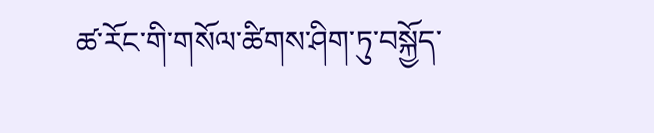ཚ་རོང་གི་གསོལ་ཚིགས་ཤིག་ཏུ་བསྐྱོད་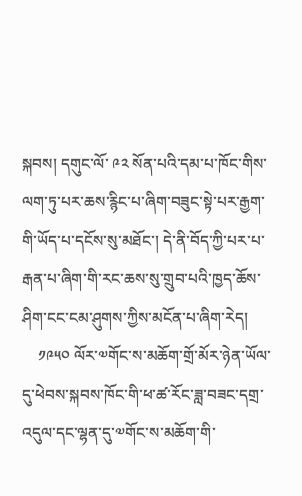སྐབས། དགུང་ལོ་ ༩༢ སོན་པའི་དམ་པ་ཁོང་གིས་ལག་ཏུ་པར་ཆས་རྙིང་པ་ཞིག་བཟུང་སྟེ་པར་རྒྱག་གི་ཡོད་པ་དངོས་སུ་མཐོང་། དེ་ནི་བོད་ཀྱི་པར་པ་རྒན་པ་ཞིག་གི་རང་ཆས་སུ་གྲུབ་པའི་ཁྱད་ཆོས་ཤིག་ངང་ངམ་ཤུགས་ཀྱིས་མངོན་པ་ཞིག་རེད།
    ༡༩༥༠ ལོར་༧གོང་ས་མཆོག་གྲོ་མོར་ཉེན་ཡོལ་དུ་ཕེབས་སྐབས་ཁོང་གི་ཕ་ཚ་རོང་ཟླ་བཟང་དགྲ་འདུལ་དང་ལྷན་དུ་༧གོང་ས་མཆོག་གི་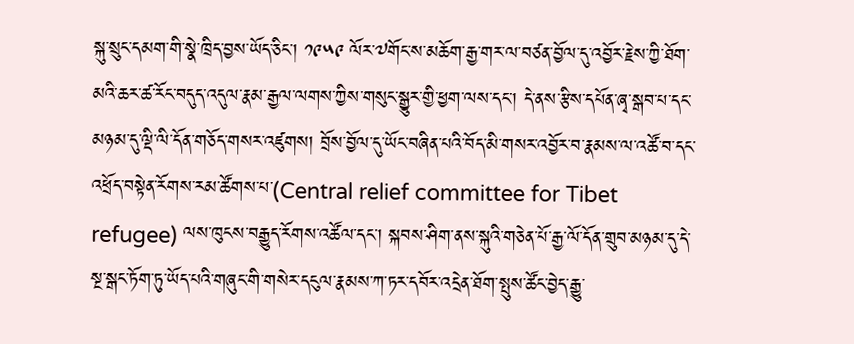སྐུ་སྲུང་དམག་གི་སྣེ་ཁྲིད་བྱས་ཡོད་ཅིང་། ༡༩༥༩ ལོར་༧གོང་ས་མཆོག་རྒྱ་གར་ལ་བཙན་བྱོལ་དུ་འབྱོར་རྗེས་ཀྱི་ཐོག་མའི་ཆར་ཚ་རོང་བདུད་འདུལ་རྣམ་རྒྱལ་ལགས་ཀྱིས་གསུང་སྒྱུར་གྱི་ཕྱག་ལས་དང་། དེ་ནས་རྩིས་དཔོན་ཞྭ་སྒབ་པ་དང་མཉམ་དུ་ལྡི་ལི་དོན་གཅོད་གསར་འཛུགས། བྲོས་བྱོལ་དུ་ཡོང་བཞིན་པའི་བོད་མི་གསར་འབྱོར་བ་རྣམས་ལ་འཚོ་བ་དང་འཕྲོད་བསྟེན་རོགས་རམ་ཚོགས་པ་(Central relief committee for Tibet refugee) ལས་ཁུངས་བརྒྱུད་རོགས་འཚོལ་དང་། སྐབས་ཤིག་ནས་སྐུའི་གཅེན་པོ་རྒྱ་ལོ་དོན་གྲུབ་མཉམ་དུ་དེ་སྔ་སྒང་ཏོག་ཏུ་ཡོད་པའི་གཞུང་གི་གསེར་དངུལ་རྣམས་ཀ་ཏར་དབོར་འདྲེན་ཐོག་སྤུས་ཚོང་བྱེད་རྒྱུ་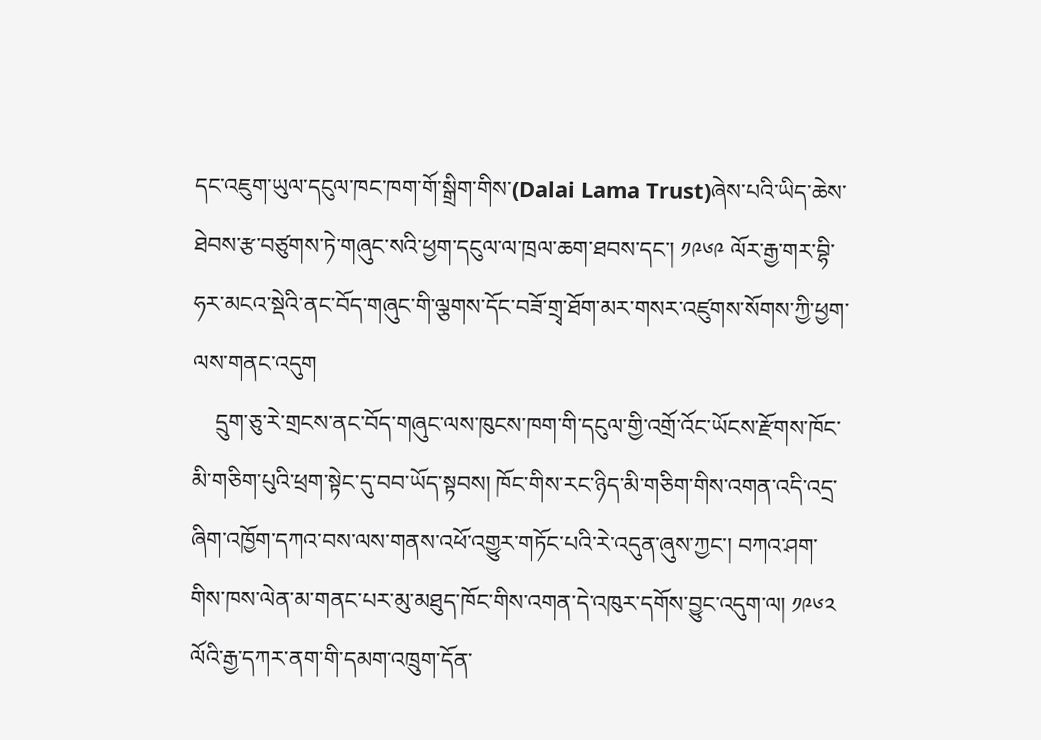དང་འཇུག་ཡུལ་དངུལ་ཁང་ཁག་གོ་སྒྲིག་གིས་(Dalai Lama Trust)ཞེས་པའི་ཡིད་ཆེས་ཐེབས་རྩ་བཙུགས་ཏེ་གཞུང་སའི་ཕྱག་དངུལ་ལ་ཁྲལ་ཆག་ཐབས་དང་། ༡༩༦༩ ལོར་རྒྱ་གར་བྷི་ཧར་མངའ་སྡེའི་ནང་བོད་གཞུང་གི་ལྕགས་དོང་བཟོ་གྲྭ་ཐོག་མར་གསར་འཛུགས་སོགས་ཀྱི་ཕྱག་ལས་གནང་འདུག
    དྲུག་ཅུ་རེ་གྲངས་ནང་བོད་གཞུང་ལས་ཁུངས་ཁག་གི་དངུལ་གྱི་འགྲོ་འོང་ཡོངས་རྫོགས་ཁོང་མི་གཅིག་པུའི་ཕྲག་སྟེང་དུ་བབ་ཡོད་སྟབས། ཁོང་གིས་རང་ཉིད་མི་གཅིག་གིས་འགན་འདི་འདྲ་ཞིག་འཁྱོག་དཀའ་བས་ལས་གནས་འཕོ་འགྱུར་གཏོང་པའི་རེ་འདུན་ཞུས་ཀྱང་། བཀའ་ཤག་གིས་ཁས་ལེན་མ་གནང་པར་མུ་མཐུད་ཁོང་གིས་འགན་དེ་འཁུར་དགོས་བྱུང་འདུག་ལ། ༡༩༦༢ ལོའི་རྒྱ་དཀར་ནག་གི་དམག་འཁྲུག་དོན་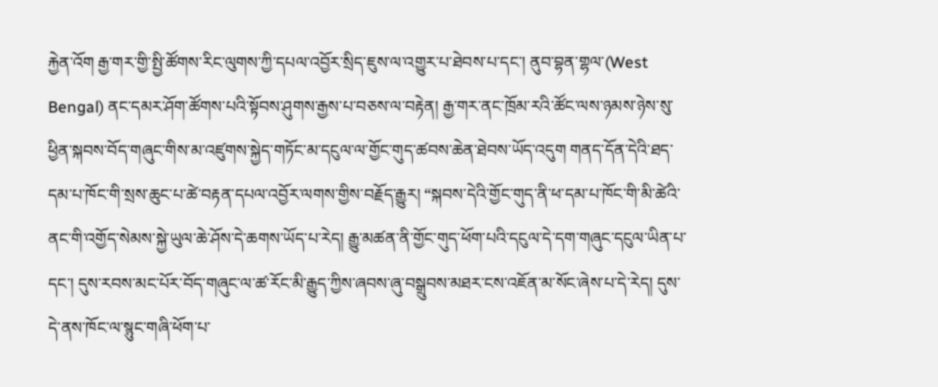རྐྱེན་འོག རྒྱ་གར་གྱི་སྤྱི་ཚོགས་རིང་ལུགས་ཀྱི་དཔལ་འབྱོར་སྲིད་ཇུས་ལ་འགྱུར་པ་ཐེབས་པ་དང་། ནུབ་བྷན་གྷལ་(West Bengal) ནང་དམར་ཤོག་ཚོགས་པའི་སྟོབས་ཤུགས་རྒྱས་པ་བཅས་ལ་བརྟེན། རྒྱ་གར་ནང་ཁྲོམ་རའི་ཚོང་ལས་ཉམས་ཉེས་སུ་ཕྱིན་སྐབས་བོད་གཞུང་གིས་མ་འཛུགས་སྐྱེད་གཏོང་མ་དངུལ་ལ་གྱོང་གུད་ཚབས་ཆེན་ཐེབས་ཡོད་འདུག གནད་དོན་དེའི་ཐད་དམ་པ་ཁོང་གི་སྲས་ཆུང་པ་ཚེ་བརྟན་དཔལ་འབྱོར་ལགས་གྱིས་བརྗོད་རྒྱུར། “སྐབས་དེའི་གྱོང་གུད་ནི་ཕ་དམ་པ་ཁོང་གི་མི་ཚེའི་ནང་གི་འགྱོད་སེམས་སྐྱེ་ཡུལ་ཆེ་ཤོས་དེ་ཆགས་ཡོད་པ་རེད། རྒྱུ་མཚན་ནི་གྱོང་གུད་ཕོག་པའི་དངུལ་དེ་དག་གཞུང་དངུལ་ཡིན་པ་དང་། དུས་རབས་མང་པོར་བོད་གཞུང་ལ་ཚ་རོང་མི་རྒྱུད་ཀྱིས་ཞབས་ཞུ་བསྒྲུབས་མཐར་ངས་འཇོན་མ་སོང་ཞེས་པ་དེ་རེད། དུས་དེ་ནས་ཁོང་ལ་སྙུང་གཞི་ཕོག་པ་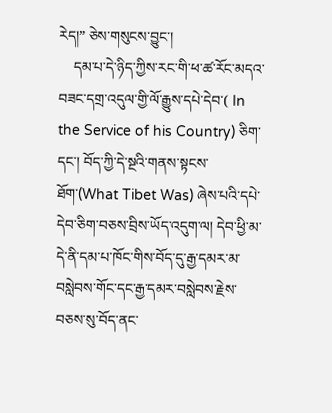རེད།” ཅེས་གསུངས་བྱུང་།
    དམ་པ་དེ་ཉིད་ཀྱིས་རང་གི་ཕ་ཚ་རོང་མདའ་བཟང་དགྲ་འདུལ་གྱི་ལོ་རྒྱུས་དཔེ་དེབ་( In the Service of his Country) ཅིག་དང་། བོད་ཀྱི་དེ་སྔའི་གནས་སྟངས་ཐོག་(What Tibet Was) ཞེས་པའི་དཔེ་དེབ་ཅིག་བཅས་བྲིས་ཡོད་འདུག་ལ། དེབ་ཕྱི་མ་དེ་ནི་དམ་པ་ཁོང་གིས་བོད་དུ་རྒྱ་དམར་མ་བསླེབས་གོང་དང་རྒྱ་དམར་བསླེབས་རྗེས་བཅས་སུ་བོད་ནང་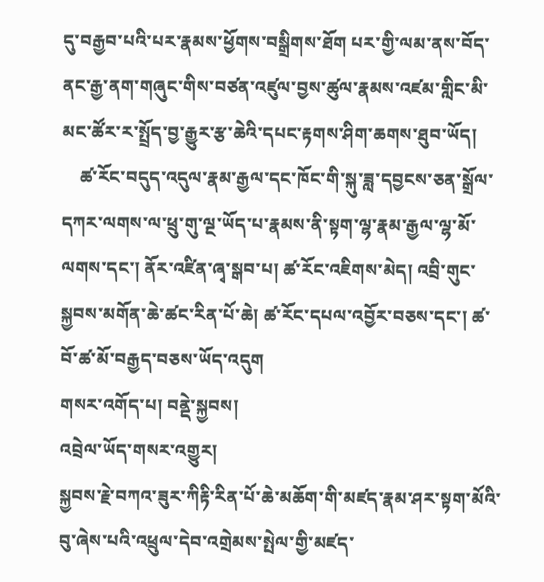དུ་བརྒྱབ་པའི་པར་རྣམས་ཕྱོགས་བསྒྲིགས་ཐོག པར་གྱི་ལམ་ནས་བོད་ནང་རྒྱ་ནག་གཞུང་གིས་བཙན་འཛུལ་བྱས་ཚུལ་རྣམས་འཛམ་གླིང་མི་མང་ཚོར་ར་སྤྲོད་བྱ་རྒྱུར་རྩ་ཆེའི་དཔང་རྟགས་ཤིག་ཆགས་ཐུབ་ཡོད།
    ཚ་རོང་བདུད་འདུལ་རྣམ་རྒྱལ་དང་ཁོང་གི་སྐུ་ཟླ་དབྱངས་ཅན་སྒྲོལ་དཀར་ལགས་ལ་ཕྲུ་གུ་ལྔ་ཡོད་པ་རྣམས་ནི་སྟག་ལྷ་རྣམ་རྒྱལ་ལྷ་མོ་ལགས་དང་། ནོར་འཛིན་ཞྭ་སྒབ་པ། ཚ་རོང་འཇིགས་མེད། འབྲི་གུང་སྐྱབས་མགོན་ཆེ་ཚང་རིན་པོ་ཆེ། ཚ་རོང་དཔལ་འབྱོར་བཅས་དང་། ཚ་བོ་ཚ་མོ་བརྒྱད་བཅས་ཡོད་འདུག
གསར་འགོད་པ། བནྡེ་སྐྱབས།
འབྲེལ་ཡོད་གསར་འགྱུར།
སྐྱབས་རྗེ་བཀའ་ཟུར་ཀིརྟི་རིན་པོ་ཆེ་མཆོག་གི་མཛད་རྣམ་ཤར་སྟག་མོའི་བུ་ཞེས་པའི་འཕྲུལ་དེབ་འགྲེམས་སྤེལ་གྱི་མཛད་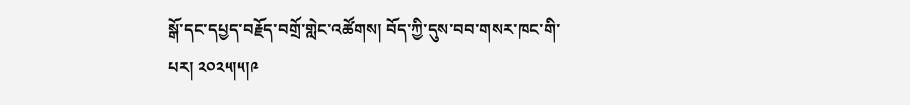སྒོ་དང་དཔྱད་བརྗོད་བགྲོ་གླེང་འཚོགས། བོད་ཀྱི་དུས་བབ་གསར་ཁང་གི་པར། ༢༠༢༥།༥།༩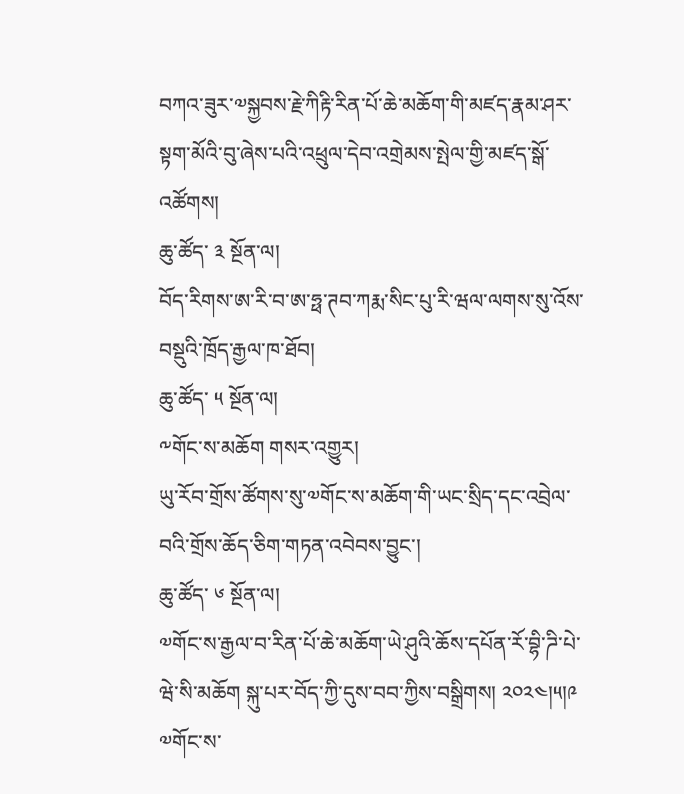བཀའ་ཟུར་༧སྐྱབས་རྗེ་ཀིརྟི་རིན་པོ་ཆེ་མཆོག་གི་མཛད་རྣམ་ཤར་སྟག་མོའི་བུ་ཞེས་པའི་འཕྲུལ་དེབ་འགྲེམས་སྤེལ་གྱི་མཛད་སྒོ་འཚོགས།
ཆུ་ཚོད་ ༣ སྔོན་ལ།
བོད་རིགས་ཨ་རི་བ་ཨ་ཧྥ་ཊབ་ཀརྨ་སིང་པུ་རི་ཝལ་ལགས་སུ་འོས་བསྡུའི་ཁྲོད་རྒྱལ་ཁ་ཐོབ།
ཆུ་ཚོད་ ༥ སྔོན་ལ།
༸གོང་ས་མཆོག གསར་འགྱུར།
ཡུ་རོབ་གྲོས་ཚོགས་སུ་༧གོང་ས་མཆོག་གི་ཡང་སྲིད་དང་འབྲེལ་བའི་གྲོས་ཆོད་ཅིག་གཏན་འབེབས་བྱུང་།
ཆུ་ཚོད་ ༦ སྔོན་ལ།
༧གོང་ས་རྒྱལ་བ་རིན་པོ་ཆེ་མཆོག་ཡེ་ཤུའི་ཆོས་དཔོན་རོ་བྷི་ཌི་པེ་ཝེ་སི་མཆོག སྐུ་པར་བོད་ཀྱི་དུས་བབ་ཀྱིས་བསྒྲིགས། ༢༠༢༤།༥།༩
༧གོང་ས་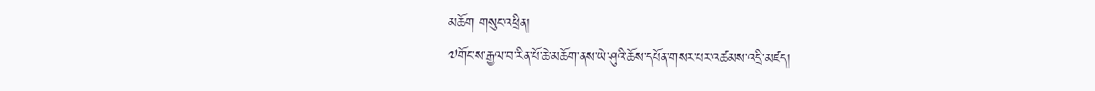མཆོག གསུང་འཕྲིན།
༧གོང་ས་རྒྱལ་བ་རིན་པོ་ཆེ་མཆོག་ནས་ཡེ་ཤུའི་ཆོས་དཔོན་གསར་པར་འཚམས་འདྲི་མཛད།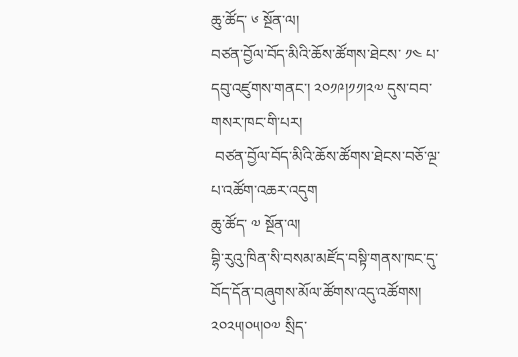ཆུ་ཚོད་ ༦ སྔོན་ལ།
བཙན་བྱོལ་བོད་མིའི་ཆོས་ཚོགས་ཐེངས་ ༡༤ པ་དབུ་འཛུགས་གནང་། ༢༠༡༩།༡༡།༢༧ དུས་བབ་གསར་ཁང་གི་པར།
 བཙན་བྱོལ་བོད་མིའི་ཆོས་ཚོགས་ཐེངས་བཅོ་ལྔ་པ་འཚོག་འཆར་འདུག
ཆུ་ཚོད་ ༧ སྔོན་ལ།
བྷི་རུའུ་ཁིན་སི་བསམ་མཛོད་བསྟི་གནས་ཁང་དུ་བོད་དོན་བཞུགས་མོལ་ཚོགས་འདུ་འཚོགས། ༢༠༢༥།༠༥།༠༧ སྲིད་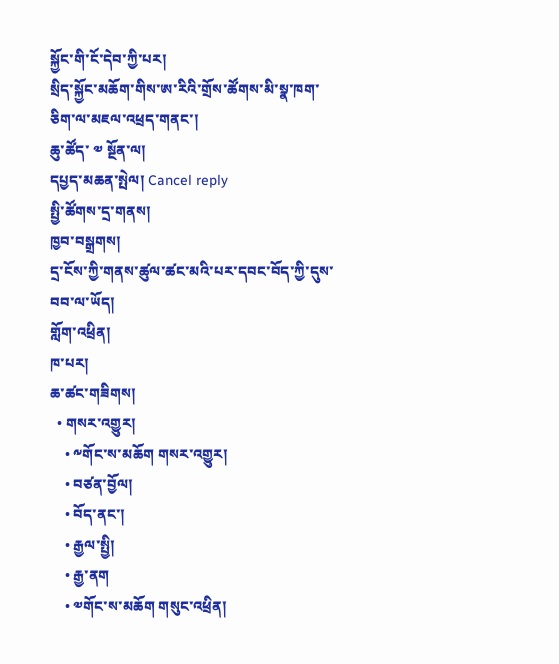སྐྱོང་གི་ངོ་དེབ་ཀྱི་པར།
སྲིད་སྐྱོང་མཆོག་གིས་ཨ་རིའི་གྲོས་ཚོགས་མི་སྣ་ཁག་ཅིག་ལ་མཇལ་འཕྲད་གནང་།
ཆུ་ཚོད་ ༧ སྔོན་ལ།
དཔྱད་མཆན་སྤེལ། Cancel reply
སྤྱི་ཚོགས་དྲ་གནས།
ཁྱབ་བསྒྲགས།
དྲ་ངོས་ཀྱི་གནས་ཚུལ་ཚང་མའི་པར་དབང་བོད་ཀྱི་དུས་བབ་ལ་ཡོད།
གློག་འཕྲིན།
ཁ་པར།
ཆ་ཚང་གཟིགས།
  • གསར་འགྱུར།
    • ༸གོང་ས་མཆོག གསར་འགྱུར།
    • བཙན་བྱོལ།
    • བོད་ནང་།
    • རྒྱལ་སྤྱི།
    • རྒྱ་ནག
    • ༧གོང་ས་མཆོག གསུང་འཕྲིན།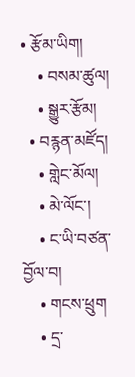• རྩོམ་ཡིག།
    • བསམ་ཚུལ།
    • སྒྱུར་རྩོམ།
  • བརྙན་མཛོད།
    • གླེང་མོལ།
    • མེ་ལོང་།
    • ང་ཡི་བཙན་བྱོལ་བ།
    • གངས་ཕྲུག
    • དྲ་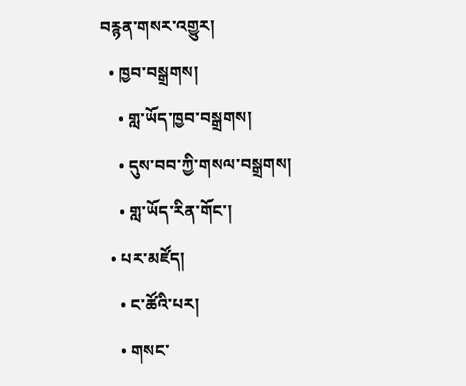བརྙན་གསར་འགྱུར།
  • ཁྱབ་བསྒྲགས།
    • གླ་ཡོད་ཁྱབ་བསྒྲགས།
    • དུས་བབ་ཀྱི་གསལ་བསྒྲགས།
    • གླ་ཡོད་རིན་གོང་།
  • པར་མཛོད།
    • ང་ཚོའི་པར།
    • གསང་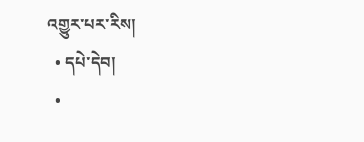འགྱུར་པར་རིས།
  • དཔེ་དེབ།
  •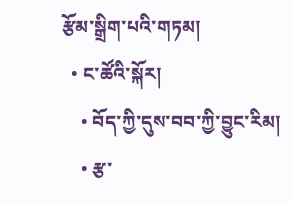རྩོམ་སྒྲིག་པའི་གཏམ།
  • ང་ཚོའི་སྐོར།
    • བོད་ཀྱི་དུས་བབ་ཀྱི་བྱུང་རིམ།
    • རྩ་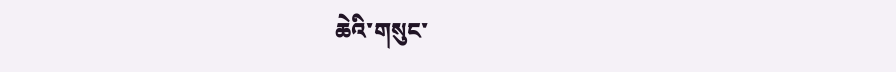ཆེའི་གསུང་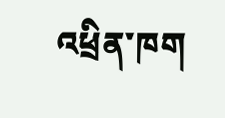འཕྲིན་ཁག